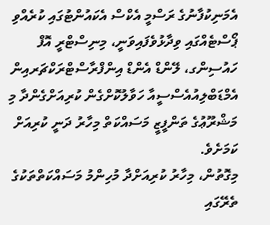އެމަނިކުފާނުގެ ރަސްމީ އެކްސް އެކައުންޓުގައި ކުރެއްވި ޕޯސްޓެއްގައި ވިދާޅުވެފައިވަނީ، މިނިސްޓްރީ އޮފް ހައުސިންގ، ލޭންޑް އެންޑް އިންފްރާސްޓްރަކްޗަރއިން އެމްޑަބްލިއުއެސްސީއާ ހަވާލުކޮށްގެން ކުރިއަށްގެންދާ މި މަޝްރޫޢުގެ ތަންފީޒީ މަސައްކަތް މިހާރު ދަނީ ކުރިއަށް ކަމަށެވެ.
މިގޮތުން، މިހާރު ކުރިއަށްދާ މުހިންމު މަސައްކަތްތަކުގެ ތެރޭގައި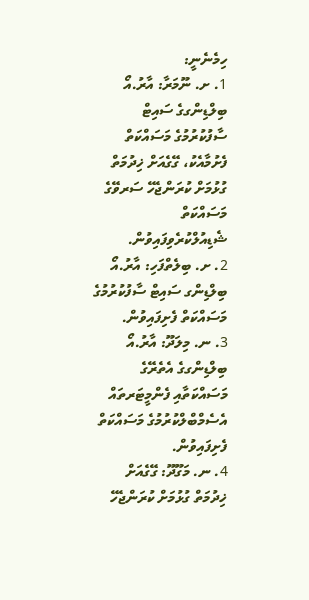ހިމެނެނީ:
1. ށ. ނޫމަރާ: އާރު.އޯ ބިލްޑިންގގެ ސައިޓް ސާފުކުރުމުގެ މަސައްކަތް ފެށުމާއެކު، ގޭގެއަށް ޚިދުމަތް ގުޅުމަށް ކުރަންޖެހޭ ސަރވޭގެ މަސައްކަތް ޝެޑިއުލްކުރެވިފައިވުން.
2. ށ. ބިލެތްފަހި: އާރު.އޯ ބިލްޑިންގ ސައިޓް ސާފުކުރުމުގެ މަސައްކަތް ފެށިފައިވުން.
3. ނ. މިލަދޫ: އާރު.އޯ ބިލްޑިންގގެ އެތެރޭގެ މަސައްކަތާއި ފެންމީޓަރތައް އެސެމްބްލްކުރުމުގެ މަސައްކަތް ފެށިފައިވުން.
4. ނ. މަގޫދޫ: ގޭގެއަށް ޚިދުމަތް ގުޅުމަށް ކުރަންޖެހޭ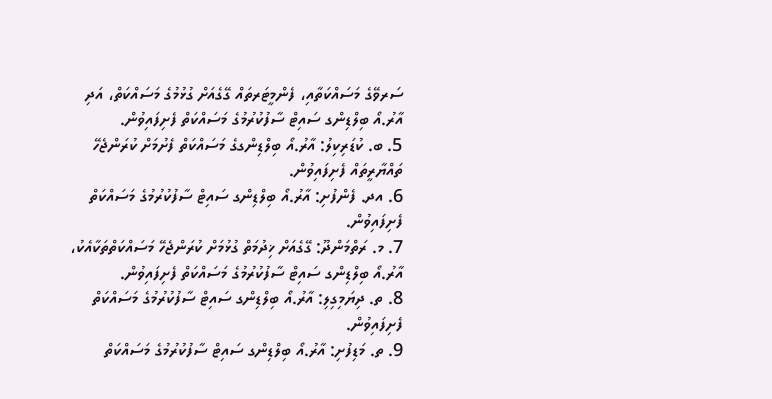ސަރވޭގެ މަސައްކަތާއި، ފެންމީޓަރތައް ގޭގެއަށް ގުޅުމުގެ މަސައްކަތް، އަދި އާރު.އޯ ބިލްޑިންގ ސައިޓް ސާފުކުރުމުގެ މަސައްކަތް ފެށިފައިވުން.
5. ބ. ކުޑަރިކިލު: އާރު.އޯ ބިލްޑިންގގެ މަސައްކަތް ފެށުމަށް ކުރަންޖެހޭ ތައްޔާރީތައް ފެށިފައިވުން.
6. އދ. ފެންފުށި: އާރު.އޯ ބިލްޑިންގ ސައިޓް ސާފުކުރުމުގެ މަސައްކަތް ފެށިފައިވުން.
7. މ. ރަތްމަންދޫ: ގޭގެއަށް ޚިދުމަތް ގުޅުމަށް ކުރަންޖެހޭ މަސައްކަތްތަކާއެކު، އާރު.އޯ ބިލްޑިންގ ސައިޓް ސާފުކުރުމުގެ މަސައްކަތް ފެށިފައިވުން.
8. ތ. ދިޔަމިގިލި: އާރު.އޯ ބިލްޑިންގ ސައިޓް ސާފުކުރުމުގެ މަސައްކަތް ފެށިފައިވުން.
9. ތ. މަޑިފުށި: އާރު.އޯ ބިލްޑިންގ ސައިޓް ސާފުކުރުމުގެ މަސައްކަތް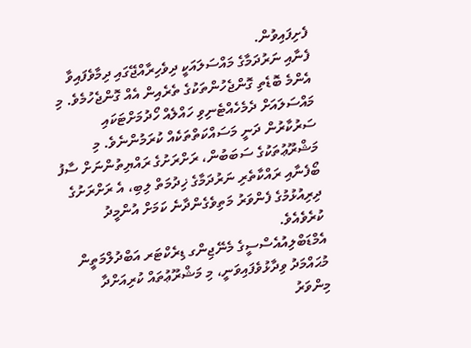ފެށިފައިވުން.
ފެނާއި ނަރުދަމާގެ މައްސަލައަކީ ދިވެހިރާއްޖޭގައި ދިމާވެފައިވާ އެންމެ ބޮޑެތި ގޮންޖެހުންތަކުގެ ތެރެއިން އެއް ގޮންޖެހުމެވެ. މި މައްސަލައަށް ދެމެހެއްޓެނިވި ހައްލެއް ހޯދުމަށްޓަކައި ސަރުކާރުން ދަނީ މަސައްކަތްތަކެއް ކުރަމުންނެވެ. މި މަޝްރޫޢުތަކުގެ ސަބަބުން، ރަށްރަށުގެ ރައްޔިތުންނަށް ސާފު ބޯފެނާއި ރައްކާތެރި ނަރުދަމާގެ ޚިދުމަތް ލިބި، އެ ރަށްރަށުގެ ދިރިއުޅުމުގެ ފެންވަރު މަތިވެގެންދާނެ ކަމަށް އުންމީދު ކުރެވެއެވެ.
އެމްޑަބްލިއުއެސްސީގެ މެނޭޖިންގ ޑިރެކްޓަރ އަބްދުލްމަތީން މުޙައްމަދު ވިދާޅުވެފައިވަނީ، މި މަޝްރޫޢުތައް ކުރިއަށްދާ މިންވަރު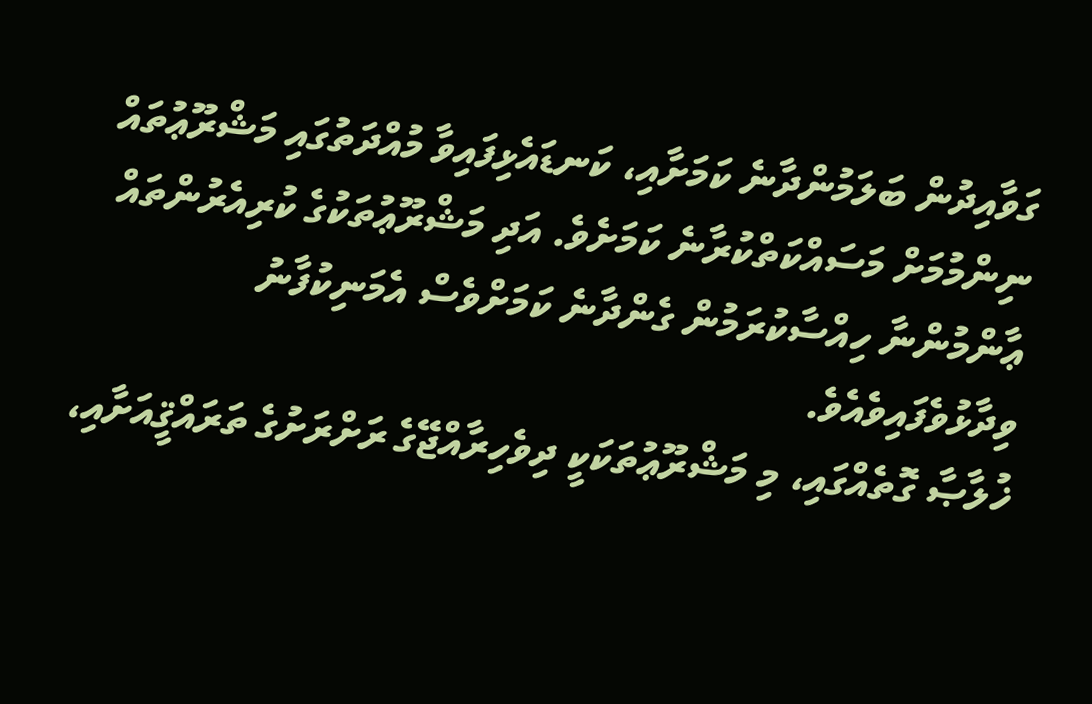ގަވާއިދުން ބަލަމުންދާނެ ކަމަށާއި، ކަނޑައެޅިފައިވާ މުއްދަތުގައި މަޝްރޫޢުތައް ނިންމުމަށް މަސައްކަތްކުރާނެ ކަމަށެވެ. އަދި މަޝްރޫޢުތަކުގެ ކުރިއެރުންތައް ޢާންމުންނާ ހިއްސާކުރަމުން ގެންދާނެ ކަމަށްވެސް އެމަނިކުފާނު ވިދާޅުވެފައިވެއެވެ.
ޚުލާޞާ ގޮތެއްގައި، މި މަޝްރޫޢުތަކަކީ ދިވެހިރާއްޖޭގެ ރަށްރަށުގެ ތަރައްޤީއަށާއި،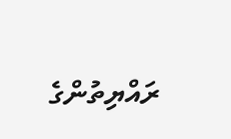ރައްޔިތުންގެ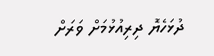ދުޅަހެޔޮ ދިރިއުޅުމަށް ވަރަށް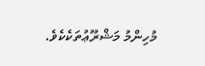މުހިންމު މަޝްރޫޢުތަކެކެވެ.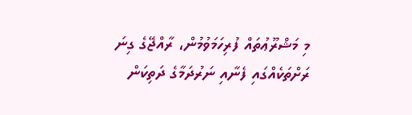މި މަޝްރޫޢުތައް ފުރިހަމަވުމުން، ރާއްޖޭގެ ގިނަ ރަށްތަކެއްގައި ފެނާއި ނަރުދަމާގެ ދަތިކަން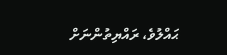ޙައްލުވެ، ރައްޔިތުންނަށް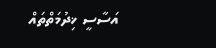އަސާސީ ޚިދުމަތްތައް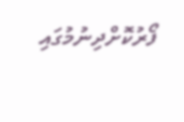ފޯރުކޮށްދިނުމުގައި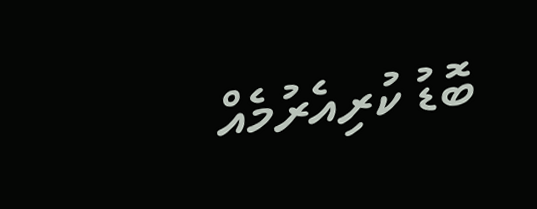ބޮޑު ކުރިއެރުމެއް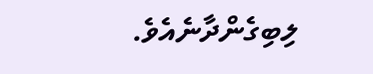ލިބިގެންދާނެއެވެ.